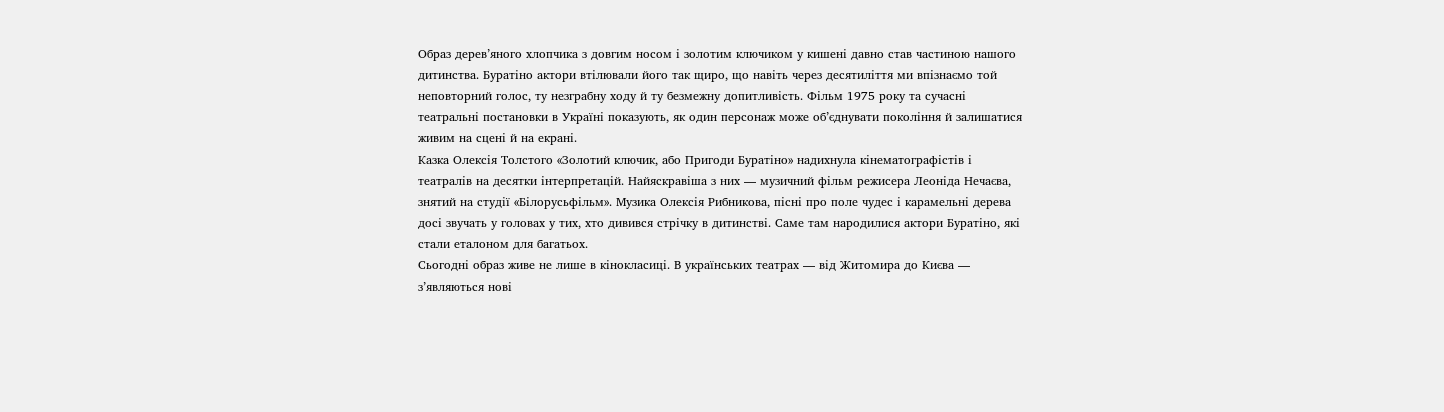Образ дерев’яного хлопчика з довгим носом і золотим ключиком у кишені давно став частиною нашого дитинства. Буратіно актори втілювали його так щиро, що навіть через десятиліття ми впізнаємо той неповторний голос, ту незграбну ходу й ту безмежну допитливість. Фільм 1975 року та сучасні театральні постановки в Україні показують, як один персонаж може об’єднувати покоління й залишатися живим на сцені й на екрані.
Казка Олексія Толстого «Золотий ключик, або Пригоди Буратіно» надихнула кінематографістів і театралів на десятки інтерпретацій. Найяскравіша з них — музичний фільм режисера Леоніда Нечаєва, знятий на студії «Білорусьфільм». Музика Олексія Рибникова, пісні про поле чудес і карамельні дерева досі звучать у головах у тих, хто дивився стрічку в дитинстві. Саме там народилися актори Буратіно, які стали еталоном для багатьох.
Сьогодні образ живе не лише в кінокласиці. В українських театрах — від Житомира до Києва — з’являються нові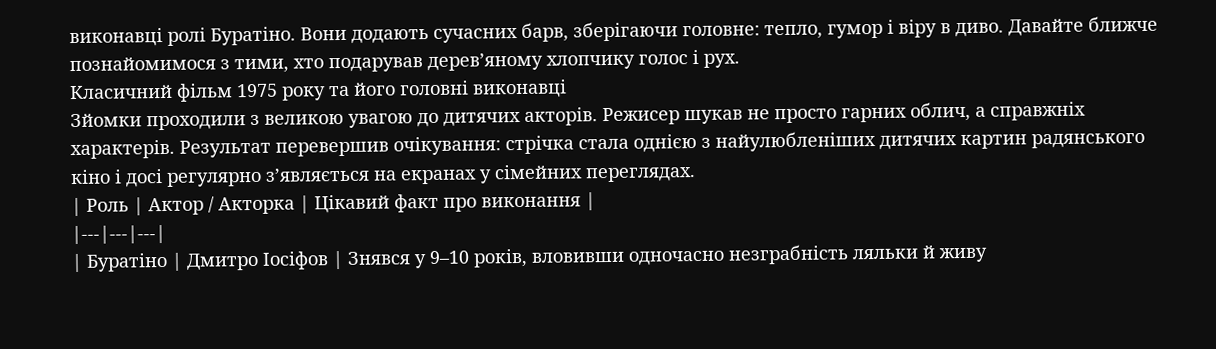виконавці ролі Буратіно. Вони додають сучасних барв, зберігаючи головне: тепло, гумор і віру в диво. Давайте ближче познайомимося з тими, хто подарував дерев’яному хлопчику голос і рух.
Класичний фільм 1975 року та його головні виконавці
Зйомки проходили з великою увагою до дитячих акторів. Режисер шукав не просто гарних облич, а справжніх характерів. Результат перевершив очікування: стрічка стала однією з найулюбленіших дитячих картин радянського кіно і досі регулярно з’являється на екранах у сімейних переглядах.
| Роль | Актор / Акторка | Цікавий факт про виконання |
|---|---|---|
| Буратіно | Дмитро Іосіфов | Знявся у 9–10 років, вловивши одночасно незграбність ляльки й живу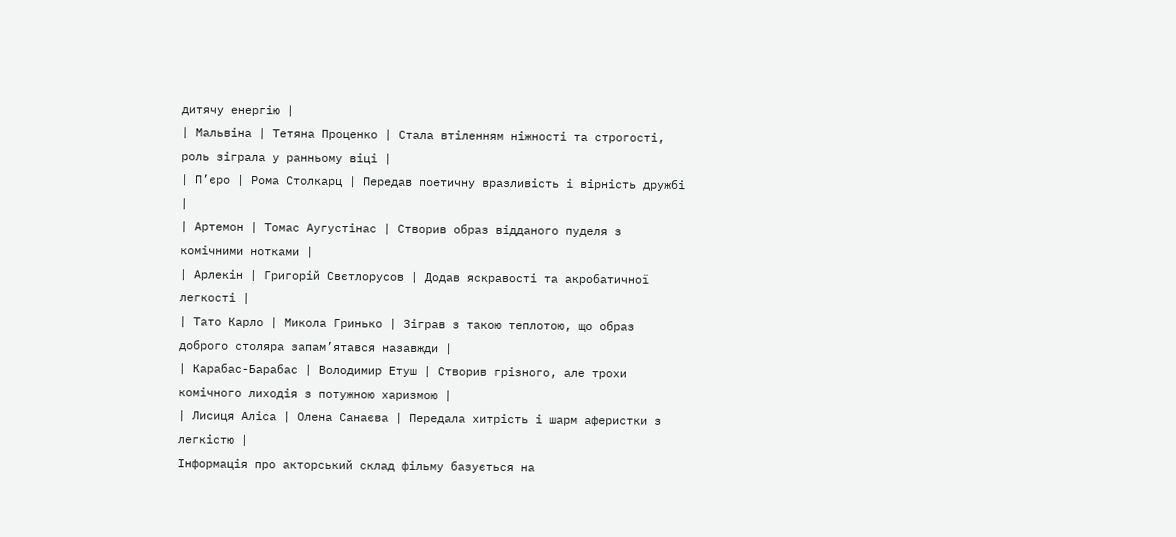дитячу енергію |
| Мальвіна | Тетяна Проценко | Стала втіленням ніжності та строгості, роль зіграла у ранньому віці |
| П’єро | Рома Столкарц | Передав поетичну вразливість і вірність дружбі |
| Артемон | Томас Аугустінас | Створив образ відданого пуделя з комічними нотками |
| Арлекін | Григорій Свєтлорусов | Додав яскравості та акробатичної легкості |
| Тато Карло | Микола Гринько | Зіграв з такою теплотою, що образ доброго столяра запам’ятався назавжди |
| Карабас-Барабас | Володимир Етуш | Створив грізного, але трохи комічного лиходія з потужною харизмою |
| Лисиця Аліса | Олена Санаєва | Передала хитрість і шарм аферистки з легкістю |
Інформація про акторський склад фільму базується на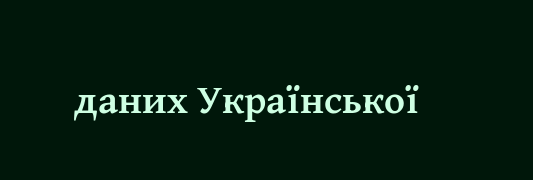даних Української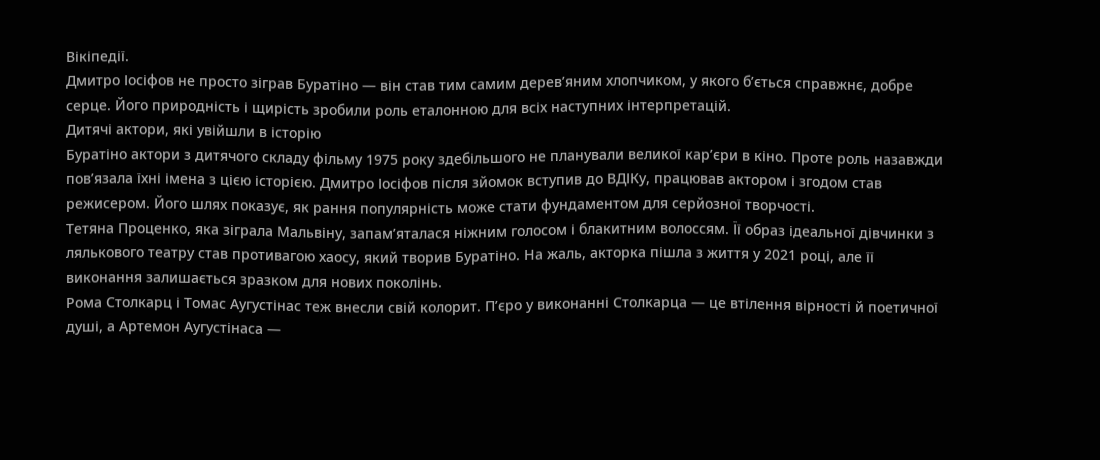Вікіпедії.
Дмитро Іосіфов не просто зіграв Буратіно — він став тим самим дерев’яним хлопчиком, у якого б’ється справжнє, добре серце. Його природність і щирість зробили роль еталонною для всіх наступних інтерпретацій.
Дитячі актори, які увійшли в історію
Буратіно актори з дитячого складу фільму 1975 року здебільшого не планували великої кар’єри в кіно. Проте роль назавжди пов’язала їхні імена з цією історією. Дмитро Іосіфов після зйомок вступив до ВДІКу, працював актором і згодом став режисером. Його шлях показує, як рання популярність може стати фундаментом для серйозної творчості.
Тетяна Проценко, яка зіграла Мальвіну, запам’яталася ніжним голосом і блакитним волоссям. Її образ ідеальної дівчинки з лялькового театру став противагою хаосу, який творив Буратіно. На жаль, акторка пішла з життя у 2021 році, але її виконання залишається зразком для нових поколінь.
Рома Столкарц і Томас Аугустінас теж внесли свій колорит. П’єро у виконанні Столкарца — це втілення вірності й поетичної душі, а Артемон Аугустінаса —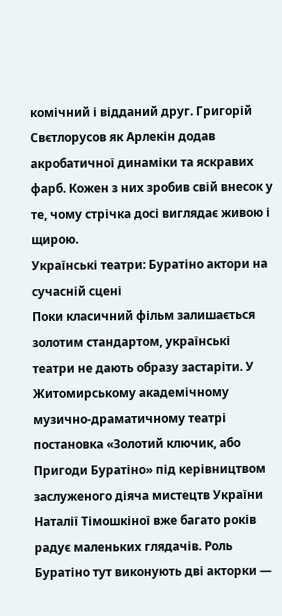комічний і відданий друг. Григорій Свєтлорусов як Арлекін додав акробатичної динаміки та яскравих фарб. Кожен з них зробив свій внесок у те, чому стрічка досі виглядає живою і щирою.
Українські театри: Буратіно актори на сучасній сцені
Поки класичний фільм залишається золотим стандартом, українські театри не дають образу застаріти. У Житомирському академічному музично-драматичному театрі постановка «Золотий ключик, або Пригоди Буратіно» під керівництвом заслуженого діяча мистецтв України Наталії Тімошкіної вже багато років радує маленьких глядачів. Роль Буратіно тут виконують дві акторки —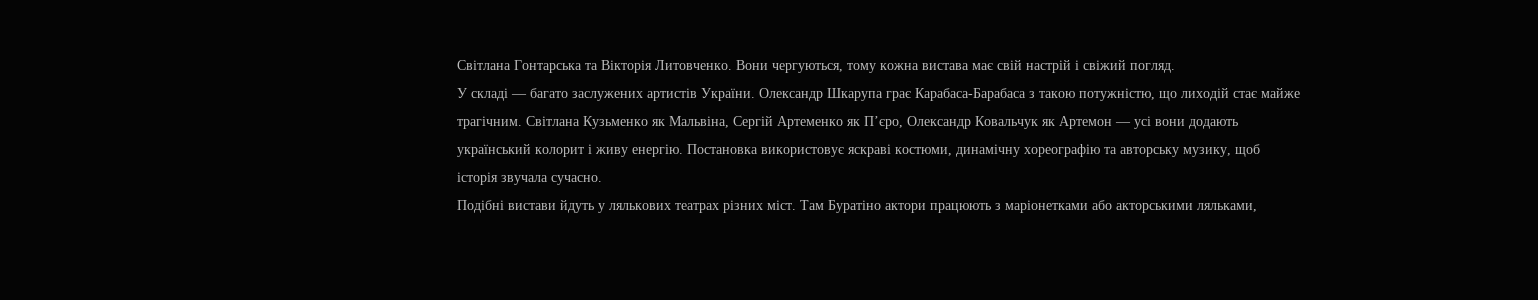Світлана Гонтарська та Вікторія Литовченко. Вони чергуються, тому кожна вистава має свій настрій і свіжий погляд.
У складі — багато заслужених артистів України. Олександр Шкарупа грає Карабаса-Барабаса з такою потужністю, що лиходій стає майже трагічним. Світлана Кузьменко як Мальвіна, Сергій Артеменко як П’єро, Олександр Ковальчук як Артемон — усі вони додають український колорит і живу енергію. Постановка використовує яскраві костюми, динамічну хореографію та авторську музику, щоб історія звучала сучасно.
Подібні вистави йдуть у лялькових театрах різних міст. Там Буратіно актори працюють з маріонетками або акторськими ляльками,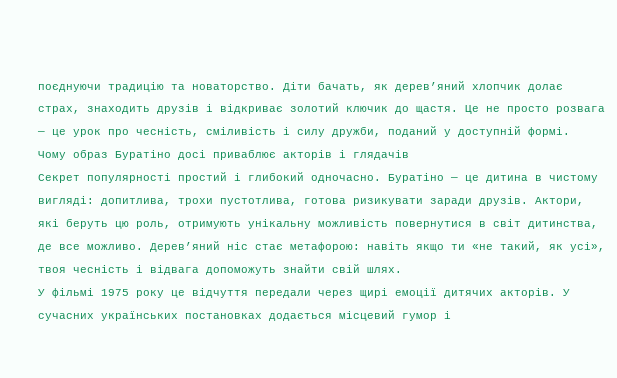поєднуючи традицію та новаторство. Діти бачать, як дерев’яний хлопчик долає страх, знаходить друзів і відкриває золотий ключик до щастя. Це не просто розвага — це урок про чесність, сміливість і силу дружби, поданий у доступній формі.
Чому образ Буратіно досі приваблює акторів і глядачів
Секрет популярності простий і глибокий одночасно. Буратіно — це дитина в чистому вигляді: допитлива, трохи пустотлива, готова ризикувати заради друзів. Актори, які беруть цю роль, отримують унікальну можливість повернутися в світ дитинства, де все можливо. Дерев’яний ніс стає метафорою: навіть якщо ти «не такий, як усі», твоя чесність і відвага допоможуть знайти свій шлях.
У фільмі 1975 року це відчуття передали через щирі емоції дитячих акторів. У сучасних українських постановках додається місцевий гумор і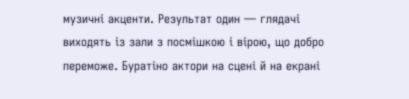музичні акценти. Результат один — глядачі виходять із зали з посмішкою і вірою, що добро переможе. Буратіно актори на сцені й на екрані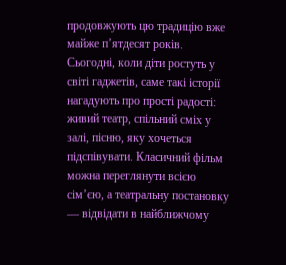продовжують цю традицію вже майже п’ятдесят років.
Сьогодні, коли діти ростуть у світі гаджетів, саме такі історії нагадують про прості радості: живий театр, спільний сміх у залі, пісню, яку хочеться підспівувати. Класичний фільм можна переглянути всією сім’єю, а театральну постановку — відвідати в найближчому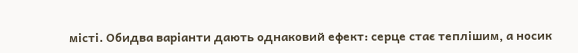місті. Обидва варіанти дають однаковий ефект: серце стає теплішим, а носик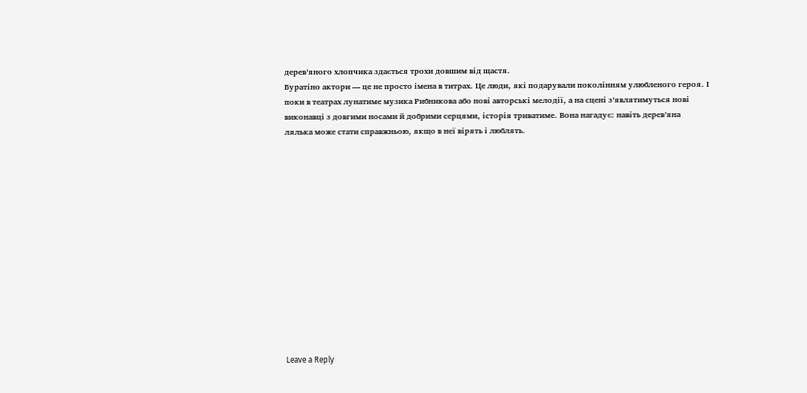дерев’яного хлопчика здається трохи довшим від щастя.
Буратіно актори — це не просто імена в титрах. Це люди, які подарували поколінням улюбленого героя. І поки в театрах лунатиме музика Рибникова або нові авторські мелодії, а на сцені з’являтимуться нові виконавці з довгими носами й добрими серцями, історія триватиме. Вона нагадує: навіть дерев’яна лялька може стати справжньою, якщо в неї вірять і люблять.














Leave a Reply